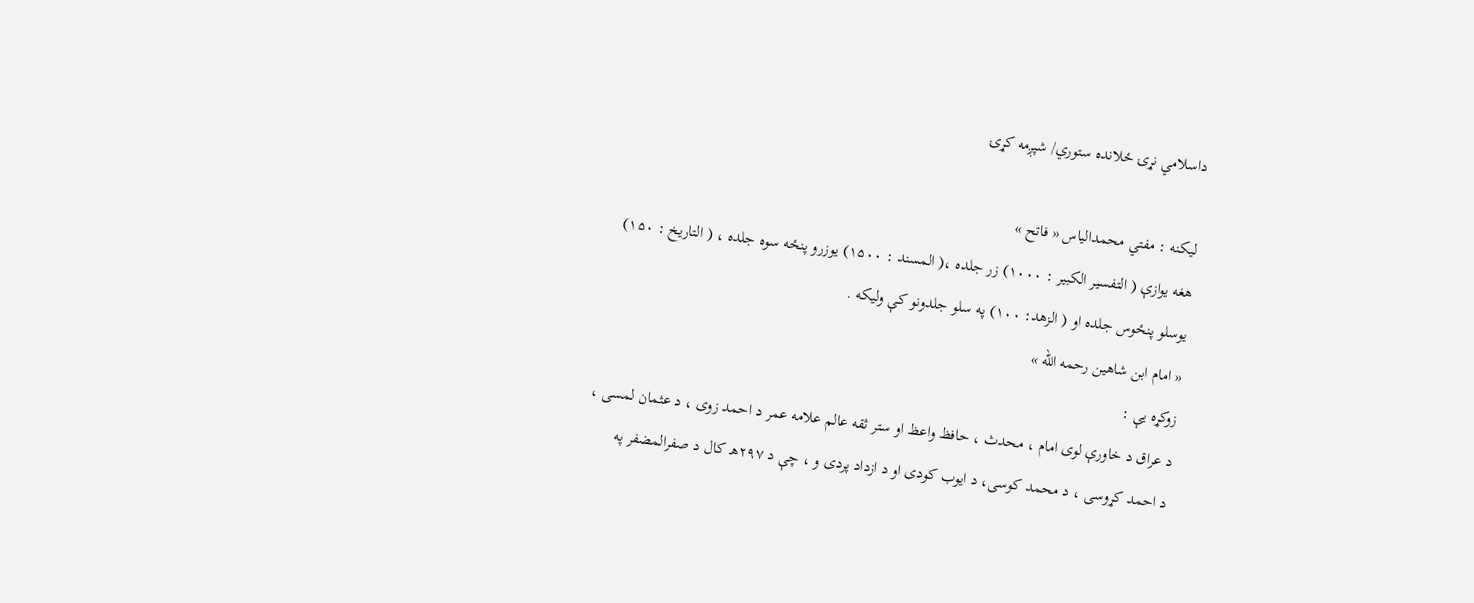داسلامي نړۍ ځلانده ستوري/ شپږمه کړۍ

ليکنه : مفتي محمدالياس « فاتح »
هغه يوازې ( التفسير الکبير : ۱۰۰۰) زر جلده ،( المسند : ۱۵۰۰) يوزرو پنځه سوه جلده ، ( التاريخ : ۱۵۰) يوسلو پنځوس جلده او ( الزهد: ۱۰۰) په سلو جلدونو کې وليکه .
« امام ابن شاهين رحمه الله »
زوکړه يې :
د عراق د خاورې لوی امام ، محدث ، حافظ واعظ او ستر ثقه عالم علامه عمر د احمد زوی ، د عثمان لمسی ، د احمد کړوسی ، د محمد کوسی، د ايوب کودی او د ازداد پردی و ، چې د ۲۹۷هـ کال د صفرالمضفر په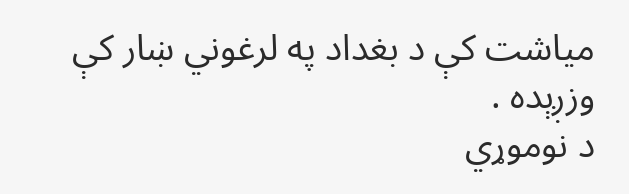مياشت کې د بغداد په لرغوني ښار کې وزږېده .
د نوموړي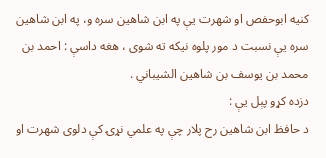کنيه ابوحفص او شهرت يې په ابن شاهين سره و، په ابن شاهين سره يې نسبت د مور پلوه نيکه ته شوی ، هغه داسې : احمد بن محمد بن يوسف بن شاهين الشيباني .
دزده کړو پېل يې :
د حافظ ابن شاهين رح پلار چې په علمي نړۍ کې دلوی شهرت او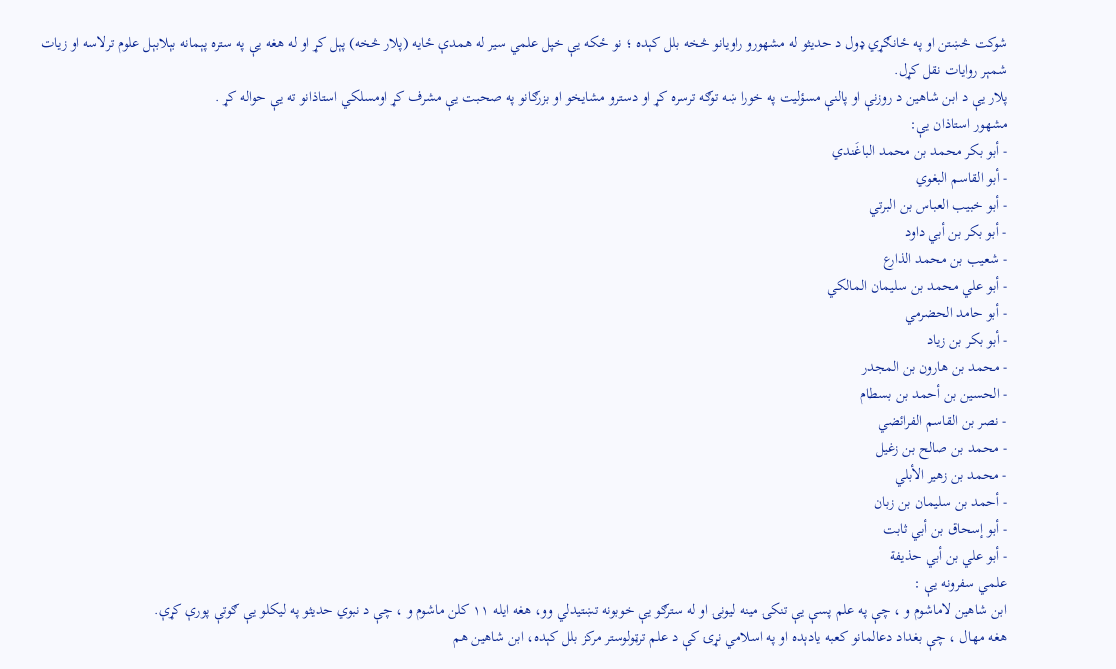شوکت څښتن او په ځانګړي ډول د حديثو له مشهورو راويانو څخه بلل کېده ؛ نو ځکه يې خپل علمي سير له همدې ځايه (پلار څخه) پېل کړ او له هغه يې په ستره پېمانه بېلابېل علوم ترلاسه او زيات شمېر روايات نقل کړل.
پلار يې د ابن شاهين د روزنې او پالنې مسؤليت په خورا ښه توګه ترسره کړ او دسترو مشايخو او بزرګانو په صحبت يې مشرف کړ اومسلکي استاذانو ته يې حواله کړ .
مشهور استاذان يې:
- أبو بكر محمد بن محمد الباغَندي
- أبو القاسم البغوي
- أبو خبيب العباس بن البرتي
- أبو بكر بن أبي داود
- شعيب بن محمد الذارع
- أبو علي محمد بن سليمان المالكي
- أبو حامد الحضرمي
- أبو بكر بن زياد
- محمد بن هارون بن المجدر
- الحسين بن أحمد بن بسطام
- نصر بن القاسم الفرائضي
- محمد بن صالح بن زغيل
- محمد بن زهير الأبلي
- أحمد بن سليمان بن زبان
- أبو إسحاق بن أبي ثابت
- أبو علي بن أبي حذيفة
علمي سفرونه يې :
ابن شاهين لاماشوم و ، چې په علم پسې يې تنکۍ مينه ليونۍ او له سترګو يې خوبونه تښتيدلي وو، هغه ايله ۱۱ کلن ماشوم و ، چې د نبوي حديثو په ليکلو يې ګوتې پورې کړې.
هغه مهال ، چې بغداد دعالمانو کعبه يادېده او په اسلامي نړۍ کې د علم ترټولوستر مرکز بلل کېده، ابن شاهين هم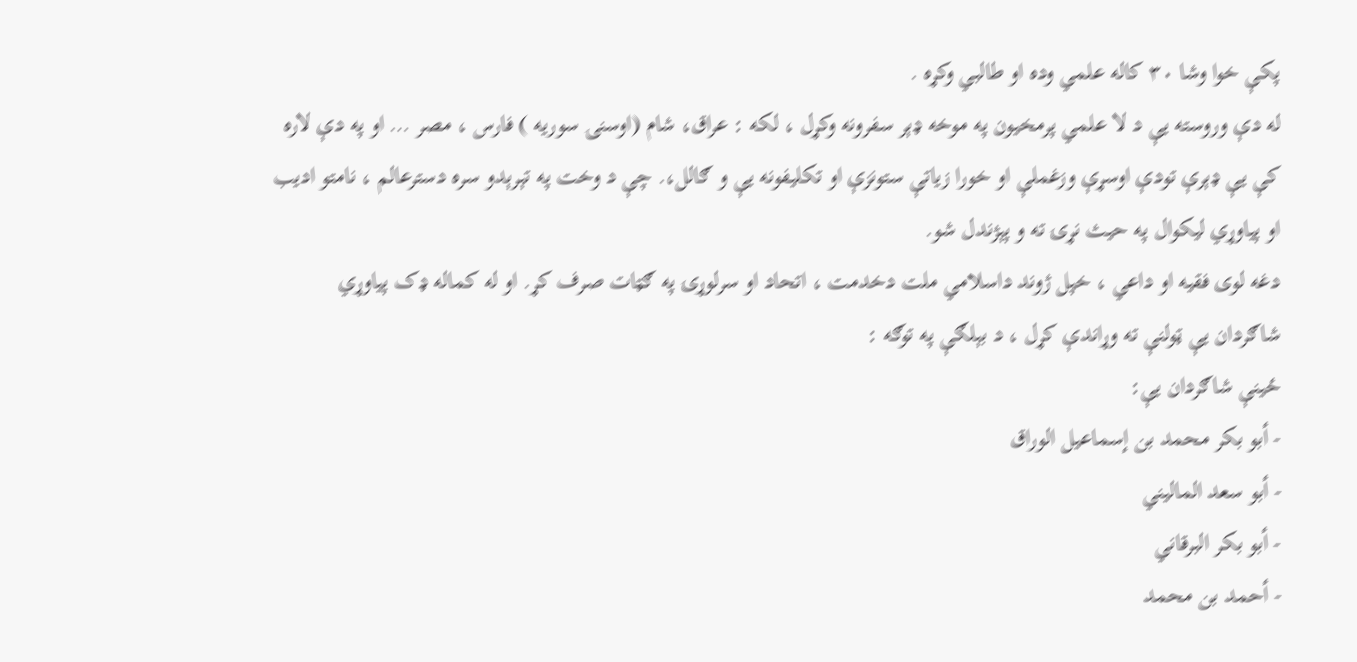پکې خوا وشا ۳۰ کاله علمي وده او طالبي وکړه .
له دې وروسته يې د لا علمي پرمخيون په موخه ډېر سفرونه وکړل ، لکه : عراق، شام (اوسنۍ سوريه ) فارس ، مصر … او په دې لاره کې یې ډېرې تودې اوسړې وزغملې او خورا زیاتې ستونزې او تکلیفونه يې و ګالل،. چې د وخت په تېرېدو سره دسترعالم ، نامتو اديب او پياوړي ليکوال په حيث نړۍ ته و پېژندل شو.
دغه لوی فقيه او داعي ، خپل ژوند داسلامي ملت دخدمت ، اتحاد او سرلوړۍ په ګټات صرف کړ. او له کماله ډک پياوړي شاګردان يې ټولنې ته وړاندې کړل ، د بېلګې په توګه :
ځينې شاګردان يې:
- أبو بكر محمد بن إسماعيل الوراق
- أبو سعد الماليني
- أبو بكر البرقاني
- أحمد بن محمد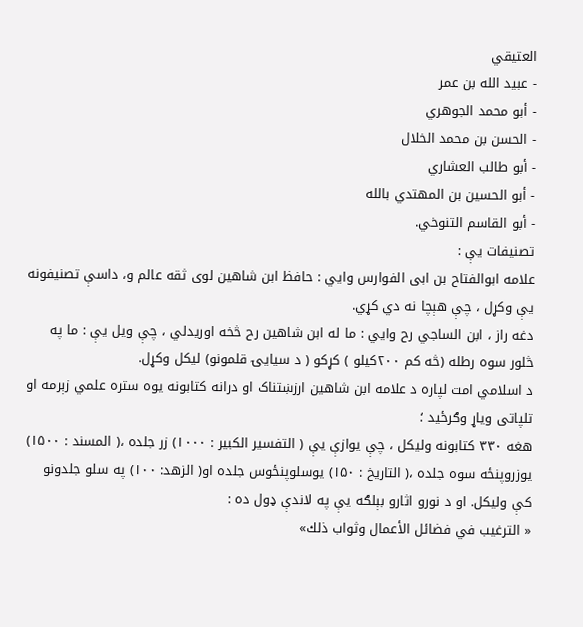العتيقي
- عبيد الله بن عمر
- أبو محمد الجوهري
- الحسن بن محمد الخلال
- أبو طالب العشاري
- أبو الحسين بن المهتدي بالله
- أبو القاسم التنوخي.
تصنيفات يې :
علامه ابوالفتاح بن ابی الفوارس وايي : حافظ ابن شاهين لوی ثقه عالم و، داسې تصنيفونه يې وکړل ، چې هېچا نه دي کړي.
دغه راز ، ابن الساجي رح وايي : ما له ابن شاهين رح څخه اوريدلي ، چې ويل يې : ما په څلور سوه رطله (څه کم ۲۰۰کيلو ) کړکو ( د سيايۍ قلمونو) ليکل وکړل.
د اسلامي امت لپاره د علامه ابن شاهين ارزښتناک او درانه کتابونه يوه ستره علمي زېرمه او تلپاتی وياړ وګرځيد ؛
هغه ۳۳۰ کتابونه وليکل ، چې يوازې يې ( التفسير الکبير : ۱۰۰۰) زر جلده ،( المسند : ۱۵۰۰) يوزروپنځه سوه جلده ،( التاريخ : ۱۵۰) يوسلوپنځوس جلده او( الزهد: ۱۰۰) په سلو جلدونو کې وليکل. او د نورو اثارو بېلګه يې په لاندې ډول ده :
« الترغيب في فضائل الأعمال وثواب ذلك»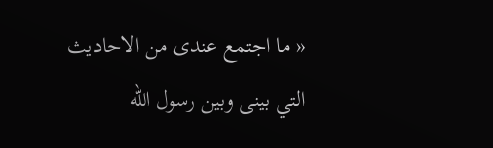« ما اجتمع عندی من الاحاديث التي بينی وبين رسول الله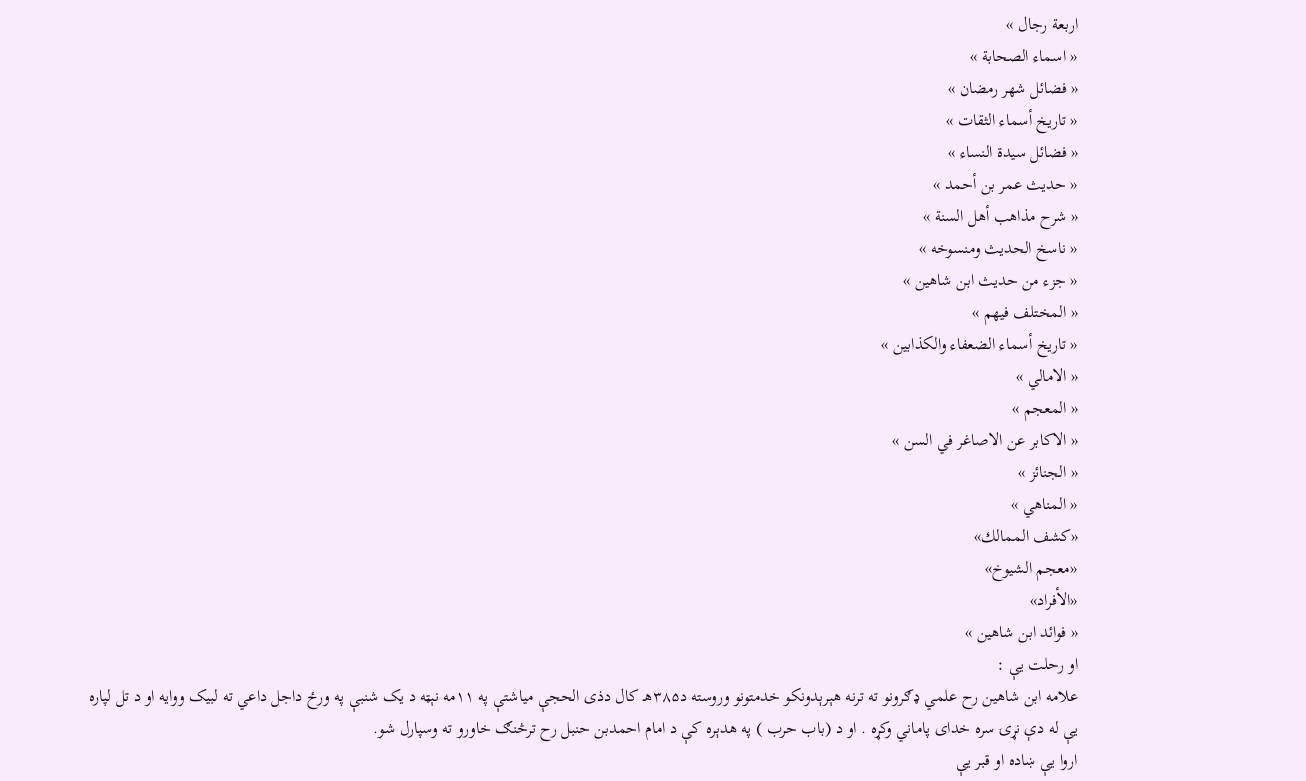اربعة رجال »
« اسماء الصحابة »
« فضائل شهر رمضان »
« تاريخ أسماء الثقات »
« فضائل سيدة النساء »
« حديث عمر بن أحمد »
« شرح مذاهب أهل السنة »
« ناسخ الحديث ومنسوخه »
« جزء من حديث ابن شاهين »
« المختلف فيهم »
« تاريخ أسماء الضعفاء والكذابين »
« الامالي »
« المعجم »
« الاکابر عن الاصاغر في السن »
« الجنائز »
« المناهي »
«كشف الممالك»
«معجم الشيوخ»
«الأفراد»
« فوائد ابن شاهين »
او رحلت يې :
علامه ابن شاهين رح علمي ډګرونو ته ترنه هېرېدونکو خدمتونو وروسته د۳۸۵هـ کال دذی الحجې مياشتې په ۱۱مه نېټه د يک شنبې په ورځ داجل داعي ته لبيک ووايه او د تل لپاره يې له دې نړۍ سره خدای پاماني وکړه . او د (باب حرب ) په هدېره کې د امام احمدبن حنبل رح ترڅنګ خاورو ته وسپارل شو.
اروا يې ښاده او قبر يې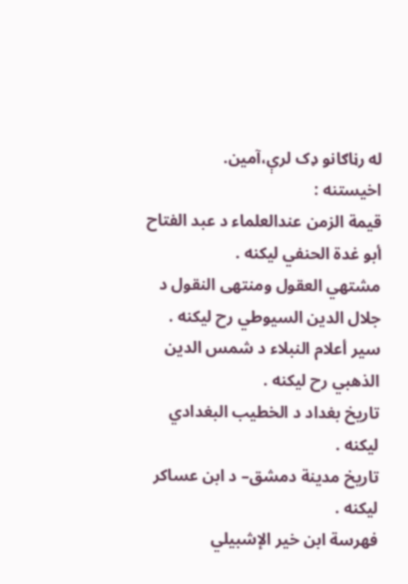له رڼاګانو ډک لرې،آمين.
اخيستنه :
قيمة الزمن عندالعلماء د عبد الفتاح أبو غدة الحنفي ليکنه .
مشتهي العقول ومنتهی النقول د جلال الدين السيوطي رح ليکنه .
سير أعلام النبلاء د شمس الدين الذهبي رح ليکنه .
تاريخ بغداد د الخطيب البغدادي ليکنه .
تاريخ مدينة دمشق– د ابن عساکر ليکنه .
فهرسة ابن خير الإشبيلي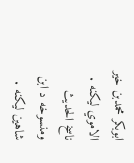ابوبکر محمدبن خير الاموي ليکنه .
ناسخ الحديث ومنسوخه د ابن شاهين ليکنه .